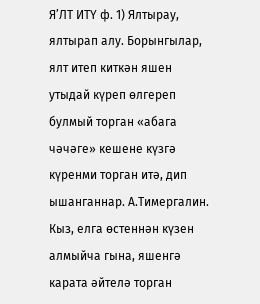Я’ЛТ ИТҮ ф. 1) Ялтырау, ялтырап алу. Борынгылар, ялт итеп киткән яшен утыдай күреп өлгереп булмый торган «абага чәчәге» кешене күзгә күренми торган итә, дип ышанганнар. А.Тимергалин. Кыз, елга өстеннән күзен алмыйча гына, яшенгә карата әйтелә торган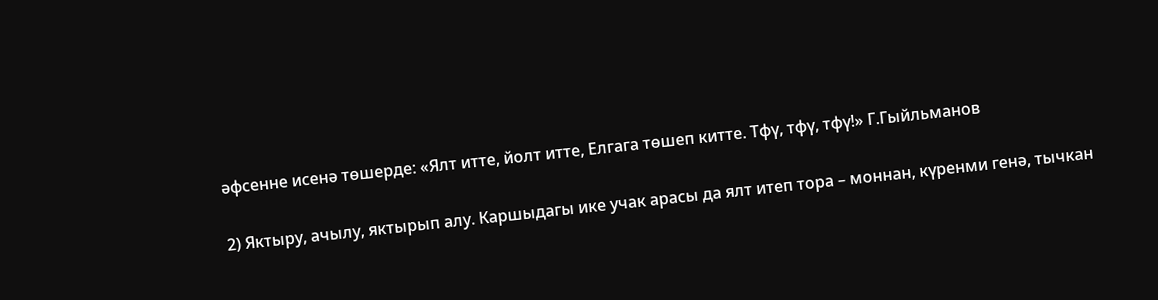әфсенне исенә төшерде: «Ялт итте, йолт итте, Елгага төшеп китте. Тфү, тфү, тфү!» Г.Гыйльманов

2) Яктыру, ачылу, яктырып алу. Каршыдагы ике учак арасы да ялт итеп тора – моннан, күренми генә, тычкан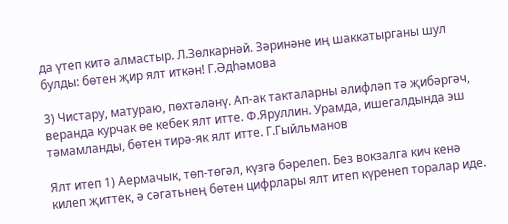да үтеп китә алмастыр. Л.Зөлкарнәй. Зәринәне иң шаккатырганы шул булды: бөтен җир ялт иткән! Г.Әдһәмова

3) Чистару, матураю, пөхтәләнү. Ап-ак такталарны әлифләп тә җибәргәч, веранда курчак өе кебек ялт итте. Ф.Яруллин. Урамда, ишегалдында эш тәмамланды, бөтен тирә-як ялт итте. Г.Гыйльманов

Ялт итеп 1) Аермачык, төп-төгәл, күзгә бәрелеп. Без вокзалга кич кенә килеп җиттек, ә сәгатьнең бөтен цифрлары ялт итеп күренеп торалар иде.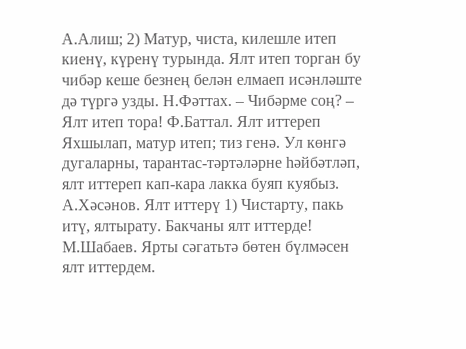А.Алиш; 2) Матур, чиста, килешле итеп киенү, күренү турында. Ялт итеп торган бу чибәр кеше безнең белән елмаеп исәнләште дә түргә узды. Н.Фәттах. – Чибәрме соң? – Ялт итеп тора! Ф.Баттал. Ялт иттереп Яхшылап, матур итеп; тиз генә. Ул көнгә дугаларны, тарантас-тәртәләрне һәйбәтләп, ялт иттереп кап-кара лакка буяп куябыз. А.Хәсәнов. Ялт иттерү 1) Чистарту, пакь итү, ялтырату. Бакчаны ялт иттерде! М.Шабаев. Ярты сәгатьтә бөтен бүлмәсен ялт иттердем.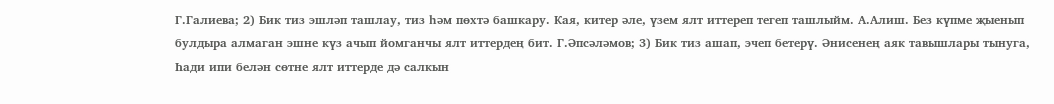Г.Галиева; 2) Бик тиз эшләп ташлау, тиз һәм пөхтә башкару. Кая, китер әле, үзем ялт иттереп тегеп ташлыйм. А.Алиш. Без күпме җыенып булдыра алмаган эшне күз ачып йомганчы ялт иттердең бит. Г.Әпсәләмов; 3) Бик тиз ашап, эчеп бетерү. Әнисенең аяк тавышлары тынуга, Һади ипи белән сөтне ялт иттерде дә салкын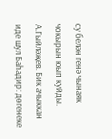су белән генә чынаяк чокырын юып куйды. А.Гыйләҗев. Бик ачыккан иде шул Баһадир: дөгенеке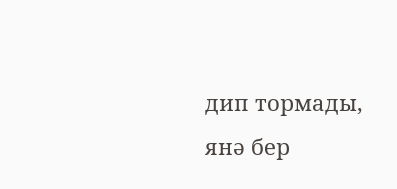дип тормады, янә бер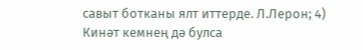савыт ботканы ялт иттерде. Л.Лерон; 4) Кинәт кемнең дә булса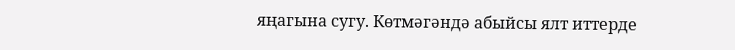яңагына сугу. Көтмәгәндә абыйсы ялт иттерде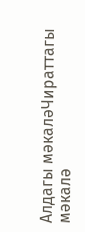Алдагы мәкаләЧираттагы мәкалә